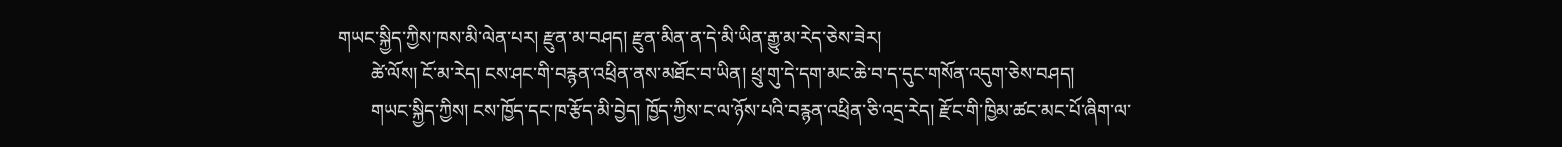གཡང་སྐྱིད་ཀྱིས་ཁས་མི་ལེན་པར། རྫུན་མ་བཤད། རྫུན་མིན་ན་དེ་མི་ཡིན་རྒྱུ་མ་རེད་ཅེས་ཟེར།
       ཚེ་ལོས། ངོ་མ་རེད། ངས་ཤང་གི་བརྙན་འཕྲིན་ནས་མཐོང་བ་ཡིན། ཕྲུ་གུ་དེ་དག་མང་ཆེ་བ་ད་དུང་གསོན་འདུག་ཅེས་བཤད།
       གཡང་སྐྱིད་ཀྱིས། ངས་ཁྱོད་དང་ཁ་རྩོད་མི་བྱེད། ཁྱོད་ཀྱིས་ང་ལ་ཉོས་པའི་བརྙན་འཕྲིན་ཅི་འདྲ་རེད། རྫོང་གི་ཁྱིམ་ཚང་མང་པོ་ཞིག་ལ་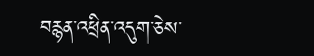བརྙན་འཕྲིན་འདུག་ཅེས་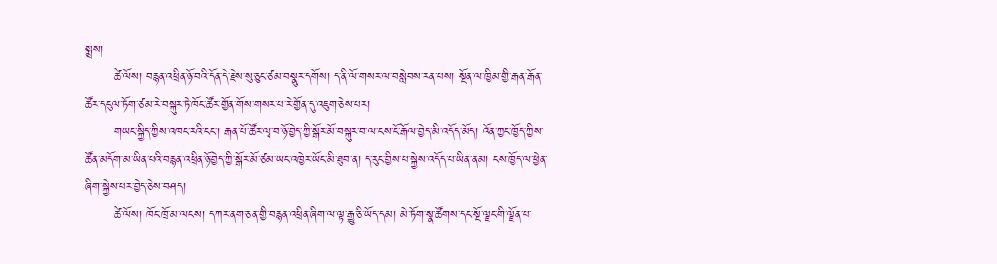སྨྲས།
       ཚེ་ལོས། བརྙན་འཕྲིན་ཉོ་བའི་དོན་དེ་རྗེས་སུ་ཅུང་ཙམ་བསྣུར་དགོས། ད་ནི་ལོ་གསར་ལ་བསླེབས་རན་པས། སྔོན་ལ་ཁྱིམ་གྱི་རྒན་རྒོན་ཚོར་དངུལ་ཏོག་ཙམ་རེ་བསྐུར་ཏེ་ཁོང་ཚོར་གྱོན་གོས་གསར་པ་རེ་གྱོན་དུ་འཇུག་ཅེས་པར།
       གཡང་སྐྱིད་ཀྱིས་འཁང་རའི་ངང་། རྒན་པོ་ཚོར་ལྭ་བ་ཉོ་བྱེད་ཀྱི་སྒོར་མོ་བསྐུར་བ་ལ་ངས་ངོ་རྒོལ་བྱེད་མི་འདོད་མོད། འོན་ཀྱང་ཁྱོད་ཀྱིས་ཚོན་མདོག་མ་ཡིན་པའི་བརྙན་འཕྲིན་ཉོ་བྱེད་ཀྱི་སྒོར་མོ་ཙམ་ཡང་འཁྱེར་ཡོང་མི་ཐུབ་ན། ད་རུང་བྱིས་པ་སྐྱེས་འདོད་པ་ཡིན་ནམ། ངས་ཁྱོད་ལ་ཕྱེན་ཞིག་སྐྱེས་པར་བྱེད་ཅེས་བཤད།
       ཚེ་ལོས། ཁོང་ཁྲོ་མ་ལངས། དཀར་ནག་ཅན་གྱི་བརྙན་འཕྲིན་ཞིག་ལ་ལྟ་རྒྱུ་ཅི་ཡོད་དམ། མེ་ཏོག་སྣ་ཚོགས་དང་སྔོ་ལྗང་གི་ལྗོན་པ་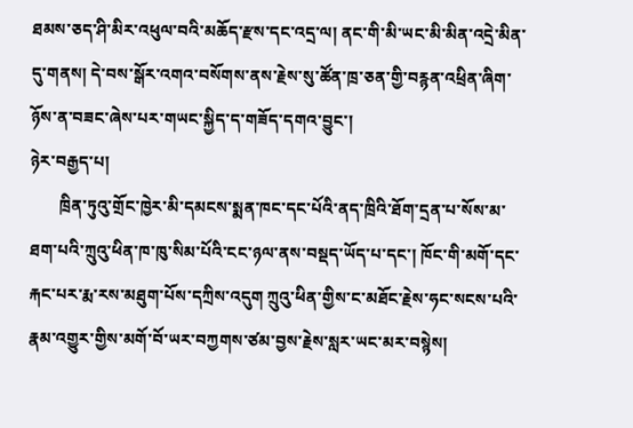ཐམས་ཅད་ཤི་མིར་འཕུལ་བའི་མཆོད་རྫས་དང་འདྲ་ལ། ནང་གི་མི་ཡང་མི་མིན་འདྲེ་མིན་དུ་གནས། དེ་བས་སྒོར་འགའ་བསོགས་ནས་རྗེས་སུ་ཚོན་ཁྲ་ཅན་གྱི་བརྙན་འཕྲིན་ཞིག་ཉོས་ན་བཟང་ཞེས་པར་གཡང་སྐྱིད་ད་གཟོད་དགའ་བྱུང་།
ཉེར་བརྒྱད་པ།
       ཁྲིན་ཏུའུ་གྲོང་ཁྱེར་མི་དམངས་སྨན་ཁང་དང་པོའི་ནད་ཁྲིའི་ཐོག་དྲན་པ་སོས་མ་ཐག་པའི་ཀྲུའུ་ཕིན་ཁ་ཁུ་སིམ་པོའི་ངང་ཉལ་ནས་བསྡད་ཡོད་པ་དང་། ཁོང་གི་མགོ་དང་རྐང་པར་རྨ་རས་མཐུག་པོས་དཀྲིས་འདུག ཀྲུའུ་ཕིན་གྱིས་ང་མཐོང་རྗེས་ཧང་སངས་པའི་རྣམ་འགྱུར་གྱིས་མགོ་བོ་ཡར་བཀྱགས་ཙམ་བྱས་རྗེས་སླར་ཡང་མར་བསྙེས།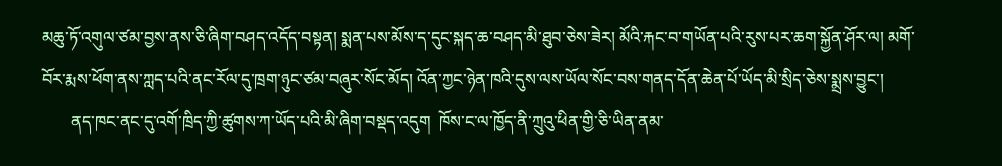མཆུ་ཏོ་འགུལ་ཙམ་བྱས་ནས་ཅི་ཞིག་བཤད་འདོད་བསྟན། སྨན་པས་མོས་ད་དུང་སྐད་ཆ་བཤད་མི་ཐུབ་ཅེས་ཟེར། མོའི་རྐང་བ་གཡོན་པའི་རུས་པར་ཆག་སྐྱོན་ཤོར་ལ། མགོ་བོར་རྨས་ཕོག་ནས་ཀླད་པའི་ནང་རོལ་དུ་ཁྲག་ཉུང་ཙམ་བཞུར་སོང་མོད། འོན་ཀྱང་ཉེན་ཁའི་དུས་ལས་ཡོལ་སོང་བས་གནད་དོན་ཆེན་པོ་ཡོད་མི་སྲིད་ཅེས་སྨྲས་བྱུང་།
       ནད་ཁང་ནང་དུ་འགོ་ཁྲིད་ཀྱི་ཚུགས་ཀ་ཡོད་པའི་མི་ཞིག་བསྡད་འདུག  ཁོས་ང་ལ་ཁྱོད་ནི་ཀྲུའུ་ཕིན་གྱི་ཅི་ཡིན་ནམ་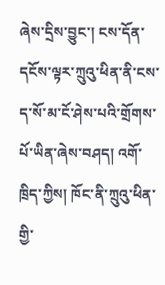ཞེས་དྲིས་བྱུང་། ངས་དོན་དངོས་ལྟར་ཀྲུའུ་ཕིན་ནི་ངས་ད་སོ་མ་ངོ་ཤེས་པའི་གྲོགས་པོ་ཡིན་ཞེས་བཤད། འགོ་ཁྲིད་ཀྱིས། ཁོང་ནི་ཀྲུའུ་ཕིན་གྱི་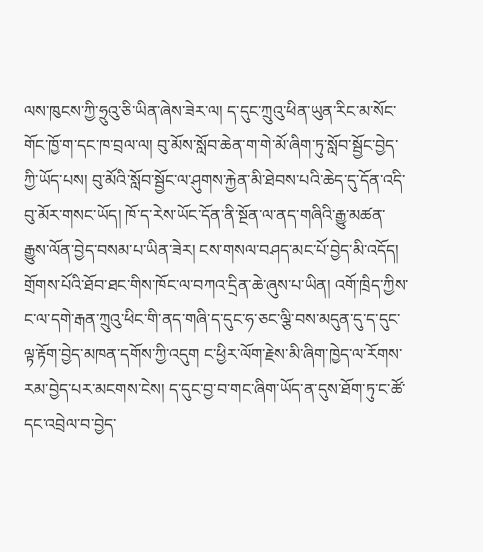ལས་ཁུངས་ཀྱི་ཧྲུའུ་ཅི་ཡིན་ཞེས་ཟེར་ལ། ད་དུང་ཀྲུའུ་ཕིན་ཡུན་རིང་མ་སོང་གོང་ཁྱོ་ག་དང་ཁ་བྲལ་ལ། བུ་མོས་སློབ་ཆེན་ག་གེ་མོ་ཞིག་ཏུ་སློབ་སྦྱོང་བྱེད་ཀྱི་ཡོད་པས། བུ་མོའི་སློབ་སྦྱོང་ལ་ཤུགས་རྐྱེན་མི་ཐེབས་པའི་ཆེད་དུ་དོན་འདི་བུ་མོར་གསང་ཡོད། ཁོ་ད་རེས་ཡོང་དོན་ནི་སྔོན་ལ་ནད་གཞིའི་རྒྱུ་མཚན་རྒྱུས་ལོན་བྱེད་བསམ་པ་ཡིན་ཟེར། ངས་གསལ་བཤད་མང་པོ་བྱེད་མི་འདོད། གྲོགས་པོའི་ཐོབ་ཐང་གིས་ཁོང་ལ་བཀའ་དྲིན་ཆེ་ཞུས་པ་ཡིན། འགོ་ཁྲིད་ཀྱིས་ང་ལ་དགེ་རྒན་ཀྲུའུ་ཕིང་གི་ནད་གཞི་ད་དུང་ཧ་ཅང་ལྕི་བས་མདུན་དུ་ད་དུང་ལྟ་རྟོག་བྱེད་མཁན་དགོས་ཀྱི་འདུག ང་ཕྱིར་ལོག་རྗེས་མི་ཞིག་ཁྱེད་ལ་རོགས་རམ་བྱེད་པར་མངགས་ངེས། ད་དུང་བྱ་བ་གང་ཞིག་ཡོད་ན་དུས་ཐོག་ཏུ་ང་ཚོ་དང་འབྲེལ་བ་བྱེད་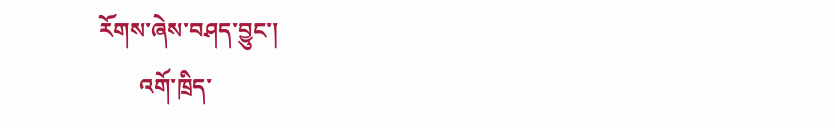རོགས་ཞེས་བཤད་བྱུང་།
       འགོ་ཁྲིད་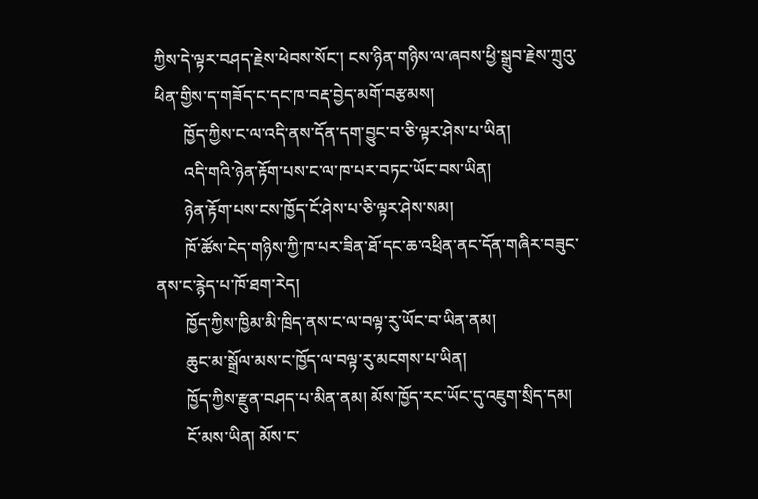ཀྱིས་དེ་ལྟར་བཤད་རྗེས་ཕེབས་སོང་། ངས་ཉིན་གཉིས་ལ་ཞབས་ཕྱི་སྒྲུབ་རྗེས་ཀྲུའུ་ཕིན་གྱིས་ད་གཟོད་ང་དང་ཁ་བརྡ་བྱེད་མགོ་བརྩམས།
       ཁྱོད་ཀྱིས་ང་ལ་འདི་ནས་དོན་དག་བྱུང་བ་ཅི་ལྟར་ཤེས་པ་ཡིན།
       འདི་གའི་ཉེན་རྟོག་པས་ང་ལ་ཁ་པར་བཏང་ཡོང་བས་ཡིན།
       ཉེན་རྟོག་པས་ངས་ཁྱོད་ངོ་ཤེས་པ་ཅི་ལྟར་ཤེས་སམ།
       ཁོ་ཚོས་ངེད་གཉིས་ཀྱི་ཁ་པར་ཟིན་ཐོ་དང་ཆ་འཕྲིན་ནང་དོན་གཞིར་བཟུང་ནས་ང་རྙེད་པ་ཁོ་ཐག་རེད།
       ཁྱོད་ཀྱིས་ཁྱིམ་མི་ཁྲིད་ནས་ང་ལ་བལྟ་རུ་ཡོང་བ་ཡིན་ནམ།
       ཆུང་མ་སྒྲོལ་མས་ང་ཁྱོད་ལ་བལྟ་རུ་མངགས་པ་ཡིན།
       ཁྱོད་ཀྱིས་རྫུན་བཤད་པ་མིན་ནམ། མོས་ཁྱོད་རང་ཡོང་དུ་འཇུག་སྲིད་དམ།
       ངོ་མས་ཡིན། མོས་ང་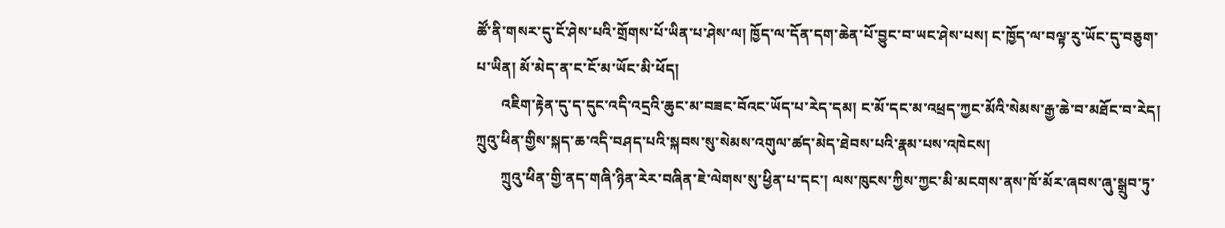ཚོ་ནི་གསར་དུ་ངོ་ཤེས་པའི་གྲོགས་པོ་ཡིན་པ་ཤེས་ལ། ཁྱོད་ལ་དོན་དག་ཆེན་པོ་བྱུང་བ་ཡང་ཤེས་པས། ང་ཁྱོད་ལ་བལྟ་རུ་ཡོང་དུ་བཅུག་པ་ཡིན། མོ་མེད་ན་ང་ངོ་མ་ཡོང་མི་ཕོད།
       འཇིག་རྟེན་དུ་ད་དུང་འདི་འདྲའི་ཆུང་མ་བཟང་བོའང་ཡོད་པ་རེད་དམ། ང་མོ་དང་མ་འཕྲད་ཀྱང་མོའི་སེམས་རྒྱ་ཆེ་བ་མཐོང་བ་རེད། ཀྲུའུ་ཕིན་གྱིས་སྐད་ཆ་འདི་བཤད་པའི་སྐབས་སུ་སེམས་འགུལ་ཚད་མེད་ཐེབས་པའི་རྣམ་པས་འཁེངས།
       ཀྲུའུ་ཕིན་གྱི་ནད་གཞི་ཉིན་རེར་བཞིན་ཇེ་ལེགས་སུ་ཕྱིན་པ་དང་། ལས་ཁུངས་ཀྱིས་ཀྱང་མི་མངགས་ནས་ཁོ་མོར་ཞབས་ཞུ་སྒྲུབ་ཏུ་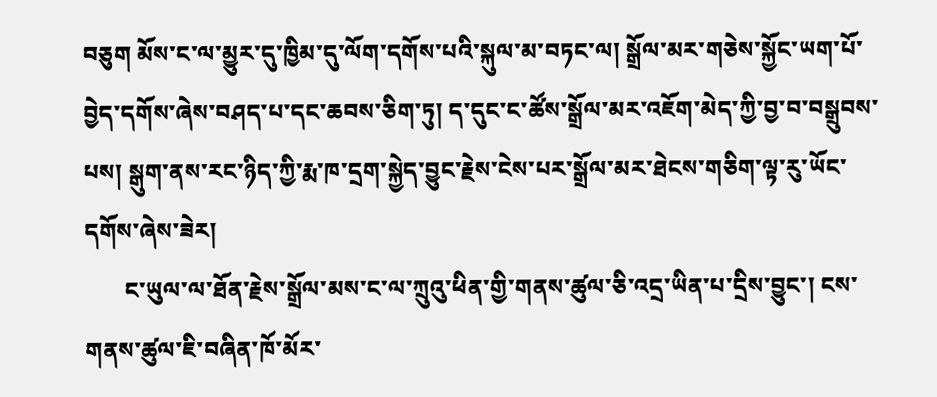བཅུག མོས་ང་ལ་མྱུར་དུ་ཁྱིམ་དུ་ལོག་དགོས་པའི་སྐུལ་མ་བཏང་ལ། སྒྲོལ་མར་གཅེས་སྐྱོང་ཡག་པོ་བྱེད་དགོས་ཞེས་བཤད་པ་དང་ཆབས་ཅིག་ཏུ། ད་དུང་ང་ཚོས་སྒྲོལ་མར་འཇོག་མེད་ཀྱི་བྱ་བ་བསྒྲུབས་པས། སྒུག་ནས་རང་ཉིད་ཀྱི་རྨ་ཁ་དྲག་སྐྱེད་བྱུང་རྗེས་ངེས་པར་སྒྲོལ་མར་ཐེངས་གཅིག་ལྟ་རུ་ཡོང་དགོས་ཞེས་ཟེར།
       ང་ཡུལ་ལ་ཐོན་རྗེས་སྒྲོལ་མས་ང་ལ་ཀྲུའུ་ཕིན་གྱི་གནས་ཚུལ་ཅི་འདྲ་ཡིན་པ་དྲིས་བྱུང་། ངས་གནས་ཚུལ་ཇི་བཞིན་ཁོ་མོར་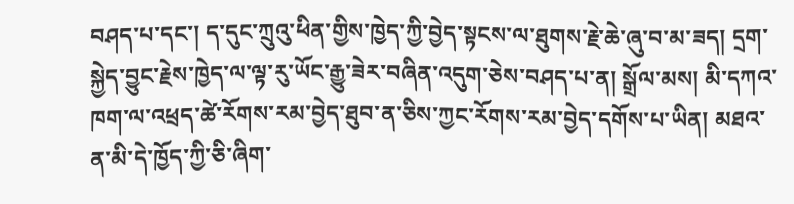བཤད་པ་དང་། ད་དུང་ཀྲུའུ་ཕིན་གྱིས་ཁྱེད་ཀྱི་བྱེད་སྟངས་ལ་ཐུགས་རྗེ་ཆེ་ཞུ་བ་མ་ཟད། དྲག་སྐྱེད་བྱུང་རྗེས་ཁྱེད་ལ་ལྟ་རུ་ཡོང་རྒྱུ་ཟེར་བཞིན་འདུག་ཅེས་བཤད་པ་ན། སྒྲོལ་མས། མི་དཀའ་ཁག་ལ་འཕྲད་ཚེ་རོགས་རམ་བྱེད་ཐུབ་ན་ཅིས་ཀྱང་རོགས་རམ་བྱེད་དགོས་པ་ཡིན། མཐའ་ན་མི་དེ་ཁྱོད་ཀྱི་ཅི་ཞིག་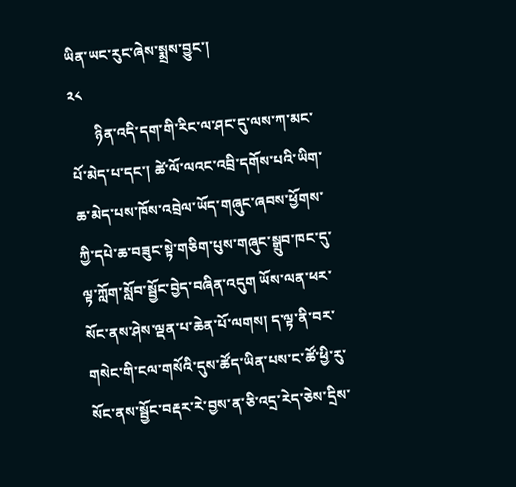ཡིན་ཡང་རུང་ཞེས་སྨྲས་བྱུང་།
༢༨
       ཉིན་འདི་དག་གི་རིང་ལ་ཤང་དུ་ལས་ཀ་མང་པོ་མེད་པ་དང་། ཚེ་ལོ་ལའང་འབྲི་དགོས་པའི་ཡིག་ཆ་མེད་པས་ཁོས་འབྲེལ་ཡོད་གཞུང་ཞབས་ཕྱོགས་ཀྱི་དཔེ་ཆ་བཟུང་སྟེ་གཅིག་པུས་གཞུང་སྒྲུབ་ཁང་དུ་ལྟ་ཀློག་སློབ་སྦྱོང་བྱེད་བཞིན་འདུག ཡོས་ལན་ཕར་སོང་ནས་ཤེས་ལྡན་པ་ཆེན་པོ་ལགས། ད་ལྟ་ནི་བར་གསེང་གི་ངལ་གསོའི་དུས་ཚོད་ཡིན་པས་ང་ཚོ་ཕྱི་རུ་སོང་ནས་སྦྱོང་བརྡར་རེ་བྱས་ན་ཅི་འདྲ་རེད་ཅེས་དྲིས་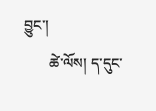བྱུང་།
       ཚེ་ལོས། ད་དུང་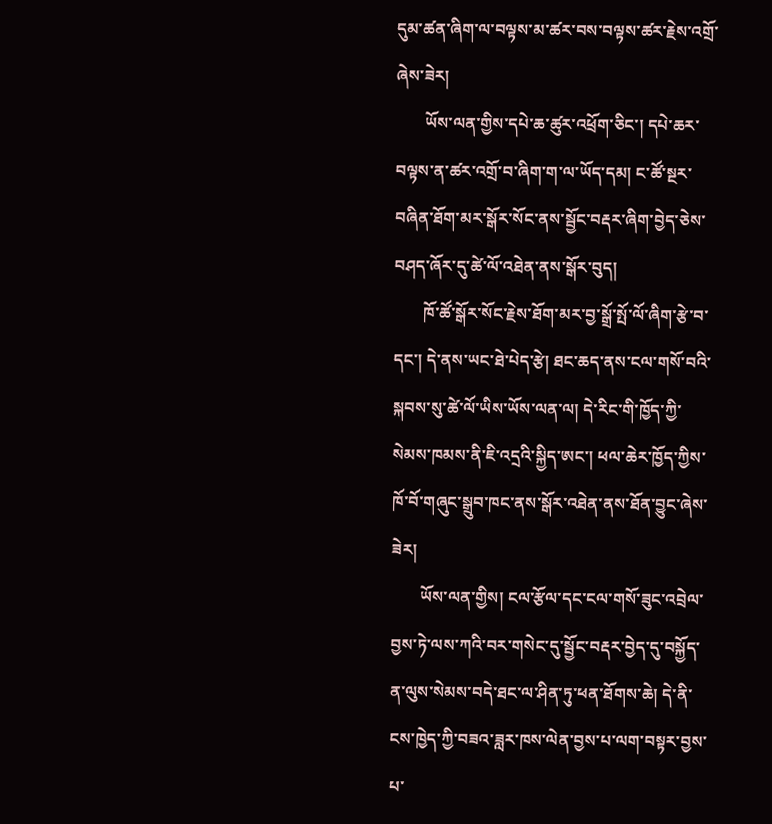དུམ་ཚན་ཞིག་ལ་བལྟས་མ་ཚར་བས་བལྟས་ཚར་རྗེས་འགྲོ་ཞེས་ཟེར།
       ཡོས་ལན་གྱིས་དཔེ་ཆ་ཚུར་འཕྲོག་ཅིང་། དཔེ་ཆར་བལྟས་ན་ཚར་འགྲོ་བ་ཞིག་ག་ལ་ཡོད་དམ། ང་ཚོ་སྔར་བཞིན་ཐོག་མར་སྒོར་སོང་ནས་སྦྱོང་བརྡར་ཞིག་བྱེད་ཅེས་བཤད་ཞོར་དུ་ཚེ་ལོ་འཐེན་ནས་སྒོར་བུད།
       ཁོ་ཚོ་སྒོར་སོང་རྗེས་ཐོག་མར་བྱ་སྒྲོ་སྤོ་ལོ་ཞིག་རྩེ་བ་དང་། དེ་ནས་ཡང་ཐེ་པེད་རྩེ། ཐང་ཆད་ནས་ངལ་གསོ་བའི་སྐབས་སུ་ཚེ་ལོ་ཡིས་ཡོས་ལན་ལ། དེ་རིང་གི་ཁྱོད་ཀྱི་སེམས་ཁམས་ནི་ཇི་འདྲའི་སྐྱིད་ཨང་། ཕལ་ཆེར་ཁྱོད་ཀྱིས་ཁོ་བོ་གཞུང་སྒྲུབ་ཁང་ནས་སྒོར་འཐེན་ནས་ཐོན་བྱུང་ཞེས་ཟེར།
       ཡོས་ལན་གྱིས། ངལ་རྩོལ་དང་ངལ་གསོ་ཟུང་འབྲེལ་བྱས་ཏེ་ལས་ཀའི་བར་གསེང་དུ་སྦྱོང་བརྡར་བྱེད་དུ་བསྐྱོད་ན་ལུས་སེམས་བདེ་ཐང་ལ་ཤིན་ཏུ་ཕན་ཐོགས་ཆེ། དེ་ནི་ངས་ཁྱེད་ཀྱི་བཟའ་ཟླར་ཁས་ལེན་བྱས་པ་ལག་བསྟར་བྱས་པ་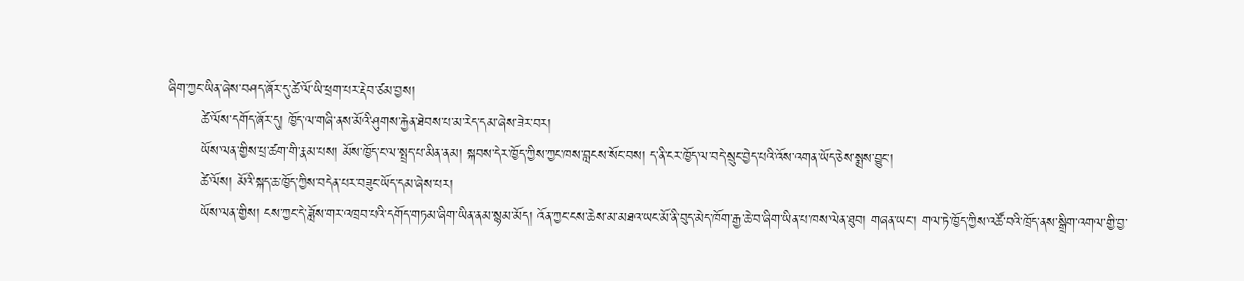ཞིག་ཀྱང་ཡིན་ཞེས་བཤད་ཞོར་དུ་ཚེ་ལོ་ཡི་ཕྲག་པར་རྡེབ་ཙམ་བྱས།
       ཚེ་ལོས་དགོད་ཞོར་དུ། ཁྱོད་ལ་གཞི་ནས་མོའི་ཤུགས་རྐྱེན་ཐེབས་པ་མ་རེད་དམ་ཞེས་ཟེར་བར།
       ཡོས་ལན་གྱིས་པྲ་ཚག་གི་རྣམ་པས། མོས་ཁྱོད་ང་ལ་སྤྲད་པ་མིན་ནམ། སྐབས་དེར་ཁྱོད་ཀྱིས་ཀྱང་ཁས་བླངས་སོང་བས། ད་ནི་ངར་ཁྱོད་ལ་བདེ་སྲུང་བྱེད་པའི་འོས་འགན་ཡོད་ཅེས་སྨྲས་བྱུང་།
       ཚེ་ལོས། མོའི་སྐད་ཆ་ཁྱོད་ཀྱིས་བདེན་པར་བཟུང་ཡོད་དམ་ཞེས་པར།
       ཡོས་ལན་གྱིས། ངས་ཀྱང་དེ་ཟློས་གར་འཁྲབ་པའི་དགོད་གཏམ་ཞིག་ཡིན་ནམ་སྙམ་མོད། འོན་ཀྱང་ངས་ཆེས་མ་མཐའ་ཡང་མོ་ནི་བུད་མེད་ཁོག་རྒྱ་ཆེ་བ་ཞིག་ཡིན་པ་ཁས་ལེན་ཐུབ། གཞན་ཡང་། གལ་ཏེ་ཁྱོད་ཀྱིས་འཚོ་བའི་ཁྲོད་ནས་སྒྲིག་འགལ་གྱི་བྱ་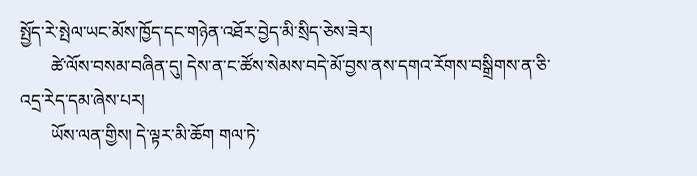སྤྱོད་རེ་སྤེལ་ཡང་མོས་ཁྱོད་དང་གཉེན་འཐོར་བྱེད་མི་སྲིད་ཅེས་ཟེར།
       ཚེ་ལོས་བསམ་བཞིན་དུ། དེས་ན་ང་ཚོས་སེམས་བདེ་མོ་བྱས་ནས་དགའ་རོགས་བསྒྲིགས་ན་ཅི་འདྲ་རེད་དམ་ཞེས་པར།
       ཡོས་ལན་གྱིས། དེ་ལྟར་མི་ཆོག གལ་ཏེ་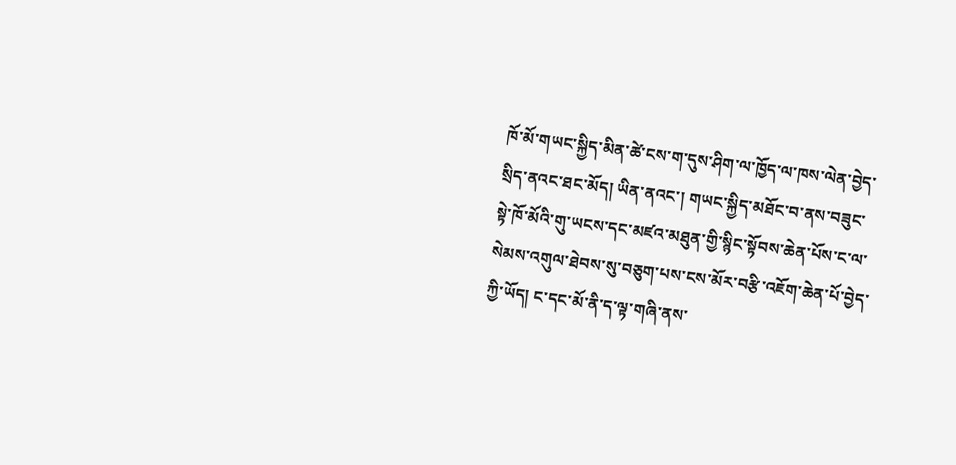ཁོ་མོ་གཡང་སྐྱིད་མིན་ཚེ་ངས་ག་དུས་ཤིག་ལ་ཁྱོད་ལ་ཁས་ལེན་བྱེད་སྲིད་ནའང་ཐང་མོད། ཡིན་ནའང་། གཡང་སྐྱིད་མཐོང་བ་ནས་བཟུང་སྟེ་ཁོ་མོའི་གུ་ཡངས་དང་མཛའ་མཐུན་གྱི་སྙིང་སྟོབས་ཆེན་པོས་ང་ལ་སེམས་འགུལ་ཐེབས་སུ་བཅུག་པས་ངས་མོར་བརྩི་འཇོག་ཆེན་པོ་བྱེད་ཀྱི་ཡོད། ང་དང་མོ་ནི་ད་ལྟ་གཞི་ནས་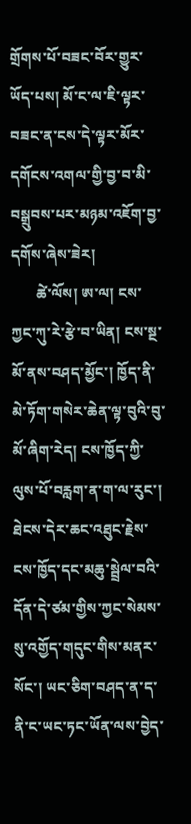གྲོགས་པོ་བཟང་བོར་གྱུར་ཡོད་པས། མོ་ང་ལ་ཇི་ལྟར་བཟང་ན་ངས་དེ་ལྟར་མོར་དགོངས་འགལ་གྱི་བྱ་བ་མི་བསྒྲུབས་པར་མཉམ་འཇོག་བྱ་དགོས་ཞེས་ཟེར།
       ཚེ་ལོས། ཨ་ལ། ངས་ཀྱང་ཀུ་རེ་རྩེ་བ་ཡིན། ངས་སྔ་མོ་ནས་བཤད་མྱོང་། ཁྱོད་ནི་མེ་ཏོག་གསེར་ཆེན་ལྟ་བུའི་བུ་མོ་ཞིག་རེད། ངས་ཁྱོད་ཀྱི་ལུས་པོ་བརླག་ན་ག་ལ་རུང་། ཐེངས་དེར་ཆང་འཐུང་རྗེས་ངས་ཁྱོད་དང་མཆུ་སྦྲེལ་བའི་དོན་དེ་ཙམ་གྱིས་ཀྱང་སེམས་སུ་འགྱོད་གདུང་གིས་མནར་སོང་། ཡང་ཅིག་བཤད་ན་ད་ནི་ང་ཡང་ཏང་ཡོན་ལས་བྱེད་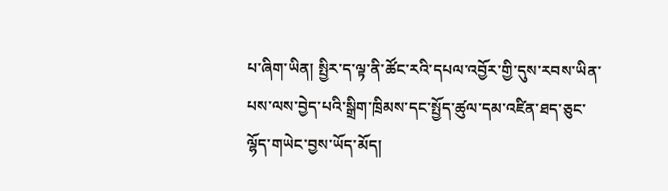པ་ཞིག་ཡིན། སྤྱིར་ད་ལྟ་ནི་ཚོང་རའི་དཔལ་འབྱོར་གྱི་དུས་རབས་ཡིན་པས་ལས་བྱེད་པའི་སྒྲིག་ཁྲིམས་དང་སྤྱོད་ཚུལ་དམ་འཛིན་ཐད་ཅུང་ལྷོད་གཡེང་བྱས་ཡོད་མོད།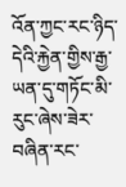འོན་ཀྱང་རང་ཉིད་དེའི་རྐྱེན་གྱིས་རྒྱ་ཡན་དུ་གཏོང་མི་རུང་ཞེས་ཟེར་བཞིན་རང་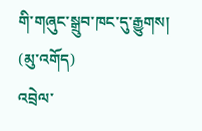གི་གཞུང་སྒྲུབ་ཁང་དུ་རྒྱུགས།
(མུ་འགོད)
འབྲེལ་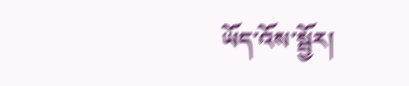ཡོད་འོས་སྦྱོར།